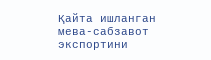Қайта ишланган мева-сабзавот экспортини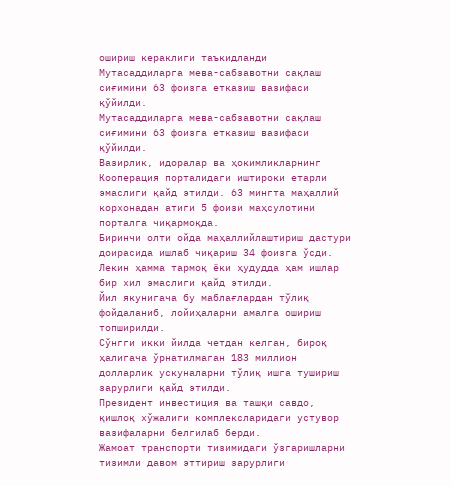ошириш кераклиги таъкидланди
Мутасаддиларга мева-сабзавотни сақлаш сиғимини 63 фоизга етказиш вазифаси қўйилди.
Мутасаддиларга мева-сабзавотни сақлаш сиғимини 63 фоизга етказиш вазифаси қўйилди.
Вазирлик, идоралар ва ҳокимликларнинг Кооперация порталидаги иштироки етарли эмаслиги қайд этилди. 63 мингта маҳаллий корхонадан атиги 5 фоизи маҳсулотини порталга чиқармоқда.
Биринчи олти ойда маҳаллийлаштириш дастури доирасида ишлаб чиқариш 34 фоизга ўсди. Лекин ҳамма тармоқ ёки ҳудудда ҳам ишлар бир хил эмаслиги қайд этилди.
Йил якунигача бу маблағлардан тўлиқ фойдаланиб, лойиҳаларни амалга ошириш топширилди.
Сўнгги икки йилда четдан келган, бироқ ҳалигача ўрнатилмаган 183 миллион долларлик ускуналарни тўлиқ ишга тушириш зарурлиги қайд этилди.
Президент инвестиция ва ташқи савдо, қишлоқ хўжалиги комплексларидаги устувор вазифаларни белгилаб берди.
Жамоат транспорти тизимидаги ўзгаришларни тизимли давом эттириш зарурлиги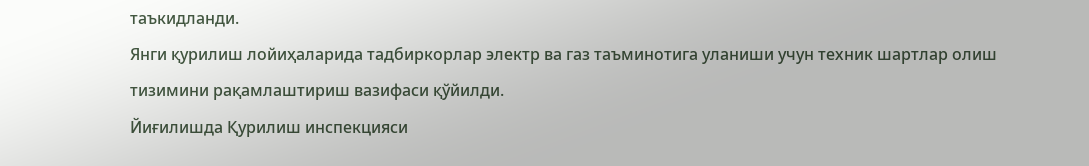таъкидланди.
Янги қурилиш лойиҳаларида тадбиркорлар электр ва газ таъминотига уланиши учун техник шартлар олиш тизимини рақамлаштириш вазифаси қўйилди.
Йиғилишда Қурилиш инспекцияси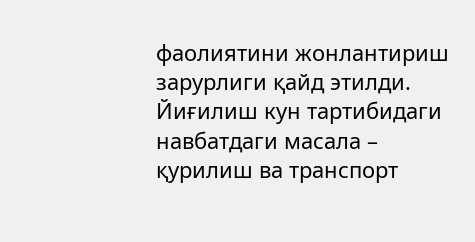фаолиятини жонлантириш зарурлиги қайд этилди.
Йиғилиш кун тартибидаги навбатдаги масала – қурилиш ва транспорт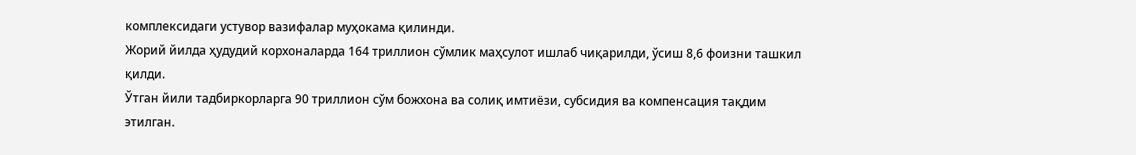комплексидаги устувор вазифалар муҳокама қилинди.
Жорий йилда ҳудудий корхоналарда 164 триллион сўмлик маҳсулот ишлаб чиқарилди, ўсиш 8,6 фоизни ташкил қилди.
Ўтган йили тадбиркорларга 90 триллион сўм божхона ва солиқ имтиёзи, субсидия ва компенсация тақдим этилган.